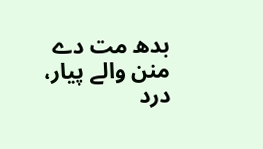بدھ مت دے منن والے پیار، درد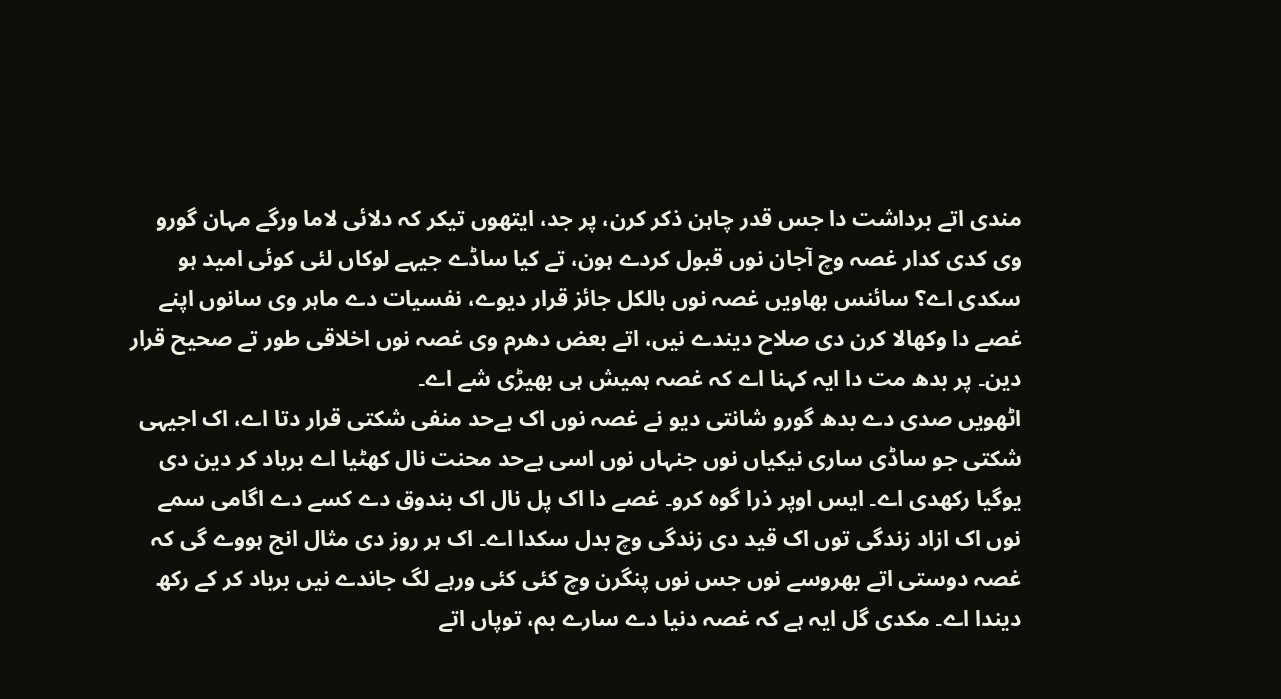مندی اتے برداشت دا جس قدر چاہن ذکر کرن، پر جد، ایتھوں تیکر کہ دلائی لاما ورگے مہان گورو وی کدی کدار غصہ وچ آجان نوں قبول کردے ہون، تے کیا ساڈے جیہے لوکاں لئی کوئی امید ہو سکدی اے؟ سائنس بھاویں غصہ نوں بالکل جائز قرار دیوے، نفسیات دے ماہر وی سانوں اپنے غصے دا وکھالا کرن دی صلاح دیندے نیں، اتے بعض دھرم وی غصہ نوں اخلاقی طور تے صحیح قرار دین۔ پر بدھ مت دا ایہ کہنا اے کہ غصہ ہمیش ہی بھیڑی شے اے۔
اٹھویں صدی دے بدھ گورو شانتی دیو نے غصہ نوں اک بےحد منفی شکتی قرار دتا اے، اک اجیہی شکتی جو ساڈی ساری نیکیاں نوں جنہاں نوں اسی بےحد محنت نال کھٹیا اے برباد کر دین دی یوگیا رکھدی اے۔ ایس اوپر ذرا گوہ کرو۔ غصے دا اک پل نال اک بندوق دے کسے دے اگامی سمے نوں اک ازاد زندگی توں اک قید دی زندگی وچ بدل سکدا اے۔ اک ہر روز دی مثال انج ہووے گی کہ غصہ دوستی اتے بھروسے نوں جس نوں پنگرن وچ کئی کئی ورہے لگ جاندے نیں برباد کر کے رکھ دیندا اے۔ مکدی گل ایہ ہے کہ غصہ دنیا دے سارے بم، توپاں اتے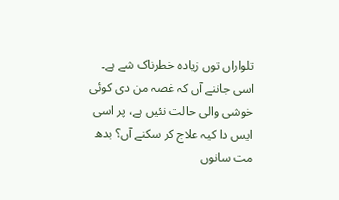تلواراں توں زیادہ خطرناک شے ہے۔
اسی جاننے آں کہ غصہ من دی کوئی خوشی والی حالت نئیں ہے، پر اسی ایس دا کیہ علاج کر سکنے آں؟ بدھ مت سانوں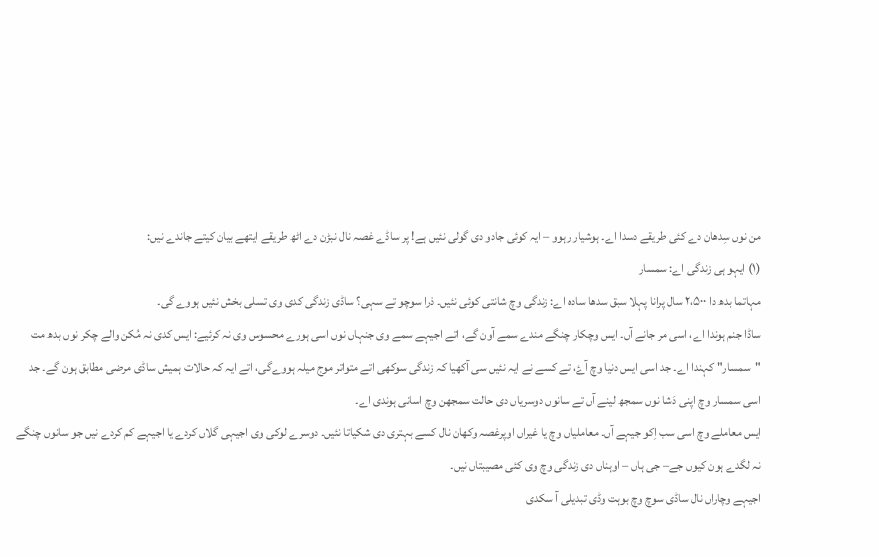من نوں سِدھان دے کئی طریقے دسدا اے۔ ہوشیار رہوو – ایہ کوئی جادو دی گولی نئیں ہے! پر ساڈے غصہ نال نبڑن دے اٹھ طریقے ایتھے بیان کیتے جاندے نیں:
(۱) ایہو ہی زندگی اے: سمسار
مہاتما بدھ دا ۲،۵۰۰ سال پرانا پہلا سبق سدھا سادہ اے: زندگی وچ شانتی کوئی نئیں۔ ذرا سوچو تے سہی؟ ساڈی زندگی کدی وی تسلی بخش نئیں ہووے گی۔
ساڈا جنم ہوندا اے، اسی مر جانے آں۔ ایس وچکار چنگے مندے سمے آون گے، اتے اجیہے سمے وی جنہاں نوں اسی ہورے محسوس وی نہ کرئیے: ایس کدی نہ مُکن والے چکر نوں بدھ مت "سمسار" کہندا اے۔ جد اسی ایس دنیا وچ آۓ، تے کسے نے ایہ نئیں سی آکھیا کہ زندگی سوکھی اتے متواتر موج میلہ ہووےگی، اتے ایہ کہ حالات ہمیش ساڈی مرضی مطابق ہون گے۔ جد اسی سمسار وچ اپنی دَشا نوں سمجھ لینے آں تے سانوں دوسریاں دی حالت سمجھن وچ اسانی ہوندی اے۔
ایس معاملے وچ اسی سب اِکو جیہے آں۔ معاملیاں وچ یا غیراں اوپرغصہ وکھان نال کسے بہتری دی شکیاتا نئیں۔ دوسرے لوکی وی اجیہی گلاں کردے یا اجیہے کم کردے نیں جو سانوں چنگے نہ لگدے ہون کیوں جے– جی ہاں – اوہناں دی زندگی وچ وی کئی مصیبتاں نیں۔
اجیہے وچاراں نال ساڈی سوچ وچ بوہت وڈی تبدیلی آ سکدی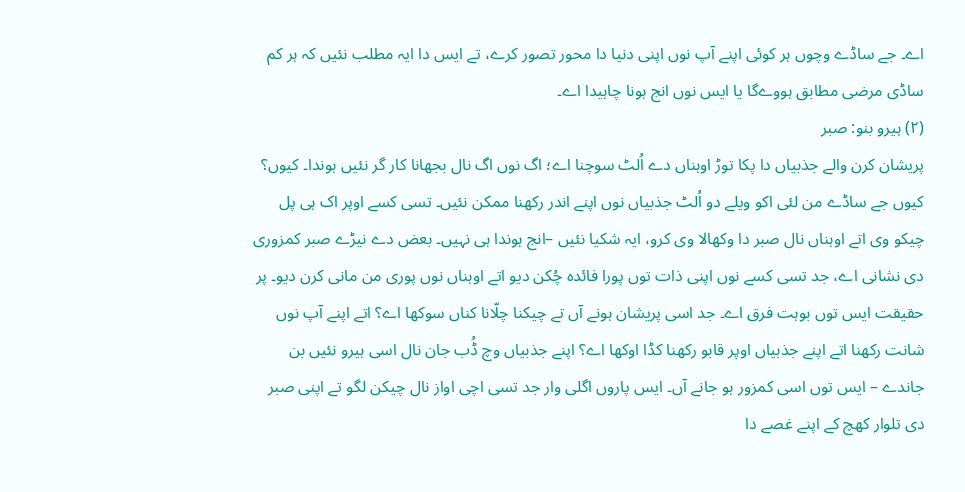اے۔ جے ساڈے وچوں ہر کوئی اپنے آپ نوں اپنی دنیا دا محور تصور کرے، تے ایس دا ایہ مطلب نئیں کہ ہر کم ساڈی مرضی مطابق ہووےگا یا ایس نوں انج ہونا چاہیدا اے۔
(۲) ہیرو بنو: صبر
پریشان کرن والے جذبیاں دا پکا توڑ اوہناں دے اُلٹ سوچنا اے؛ اگ نوں اگ نال بجھانا کار گر نئیں ہوندا۔ کیوں؟ کیوں جے ساڈے من لئی اکو ویلے دو اُلٹ جذبیاں نوں اپنے اندر رکھنا ممکن نئیں۔ تسی کسے اوپر اک ہی پل چیکو وی اتے اوہناں نال صبر دا وکھالا وی کرو، ایہ شکیا نئیں –انج ہوندا ہی نہیں۔ بعض دے نیڑے صبر کمزوری دی نشانی اے، جد تسی کسے نوں اپنی ذات توں پورا فائدہ چُکن دیو اتے اوہناں نوں پوری من مانی کرن دیو۔ پر حقیقت ایس توں بوہت فرق اے۔ جد اسی پریشان ہونے آں تے چیکنا چلّانا کناں سوکھا اے؟ اتے اپنے آپ نوں شانت رکھنا اتے اپنے جذبیاں اوپر قابو رکھنا کڈا اوکھا اے؟ اپنے جذبیاں وچ ڈُب جان نال اسی ہیرو نئیں بن جاندے – ایس توں اسی کمزور ہو جانے آں۔ ایس پاروں اگلی وار جد تسی اچی اواز نال چیکن لگو تے اپنی صبر دی تلوار کھچ کے اپنے غصے دا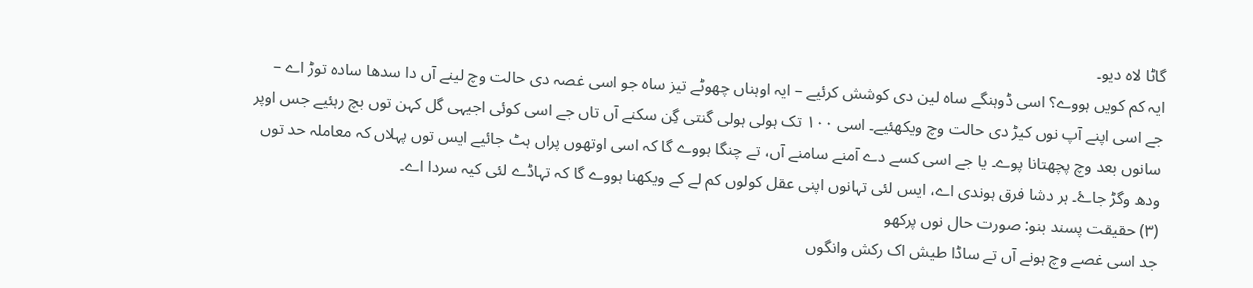گاٹا لاہ دیو۔
ایہ کم کویں ہووے؟ اسی ڈوہنگے ساہ لین دی کوشش کرئیے – ایہ اوہناں چھوٹے تیز ساہ جو اسی غصہ دی حالت وچ لینے آں دا سدھا سادہ توڑ اے – جے اسی اپنے آپ نوں کیڑ دی حالت وچ ویکھئیے۔ اسی ۱۰۰ تک ہولی ہولی گنتی گِن سکنے آں تاں جے اسی کوئی اجیہی گل کہن توں بچ رہئیے جس اوپر سانوں بعد وچ پچھتانا پوے۔ یا جے اسی کسے دے آمنے سامنے آں، تے چنگا ہووے گا کہ اسی اوتھوں پراں ہٹ جائیے ایس توں پہلاں کہ معاملہ حد توں ودھ وگڑ جاۓ۔ ہر دشا فرق ہوندی اے، ایس لئی تہانوں اپنی عقل کولوں کم لے کے ویکھنا ہووے گا کہ تہاڈے لئی کیہ سردا اے۔
(۳) حقیقت پسند بنو: صورت حال نوں پرکھو
جد اسی غصے وچ ہونے آں تے ساڈا طیش اک رکش وانگوں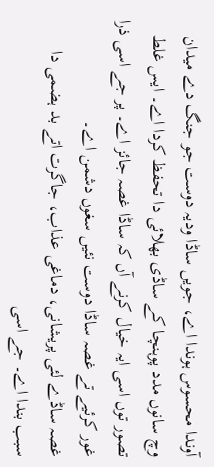آوندا محسوس ہوندا اے، جویں ساڈا ودیہ دوست جو جنگ دے میدان وچ سانوں مدد پوہنچا کے ساڈی بھلائی دا تحفظ کردا اے۔ ایس غلط تصور توں اسی ایہ خیال کرنے آں کہ ساڈا غصہ جائز اے۔ پر جے اسی ذرا غور کرئیے تے غصہ ساڈا دوست نئیں سغوں دشمن اے۔
غصہ ساڈے لئی پریشانی، دماغی عذاب، جاگرت اتے بد ہضمی دا سبب بندا اے۔ جے اسی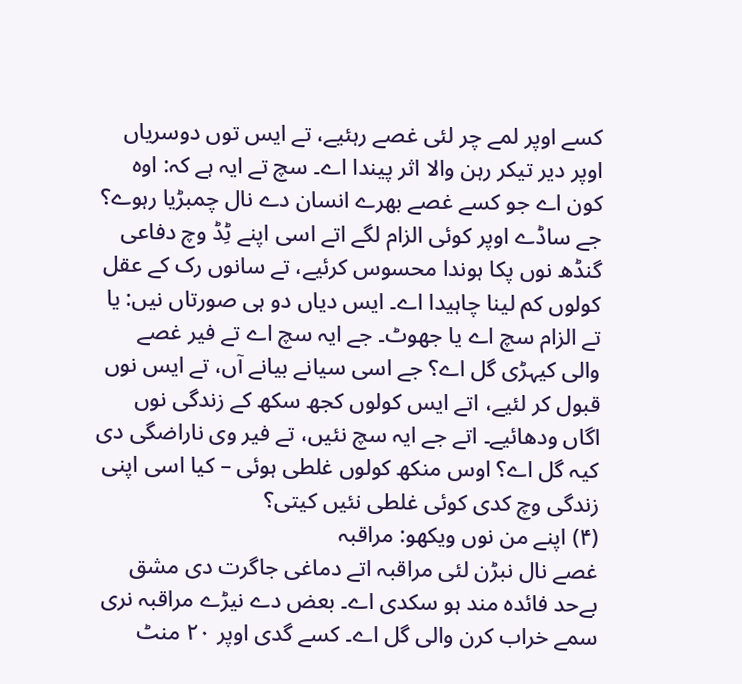کسے اوپر لمے چر لئی غصے رہئیے، تے ایس توں دوسریاں اوپر دیر تیکر رہن والا اثر پیندا اے۔ سچ تے ایہ ہے کہ: اوہ کون اے جو کسے غصے بھرے انسان دے نال چمبڑیا رہوے؟
جے ساڈے اوپر کوئی الزام لگے اتے اسی اپنے ٹِڈ وچ دفاعی گنڈھ نوں پکا ہوندا محسوس کرئیے، تے سانوں رک کے عقل کولوں کم لینا چاہیدا اے۔ ایس دیاں دو ہی صورتاں نیں: یا تے الزام سچ اے یا جھوٹ۔ جے ایہ سچ اے تے فیر غصے والی کیہڑی گل اے؟ جے اسی سیانے بیانے آں، تے ایس نوں قبول کر لئیے، اتے ایس کولوں کجھ سکھ کے زندگی نوں اگاں ودھائیے۔ اتے جے ایہ سچ نئیں، تے فیر وی ناراضگی دی کیہ گل اے؟ اوس منکھ کولوں غلطی ہوئی – کیا اسی اپنی زندگی وچ کدی کوئی غلطی نئیں کیتی؟
(۴) اپنے من نوں ویکھو: مراقبہ
غصے نال نبڑن لئی مراقبہ اتے دماغی جاگرت دی مشق بےحد فائدہ مند ہو سکدی اے۔ بعض دے نیڑے مراقبہ نری سمے خراب کرن والی گل اے۔ کسے گدی اوپر ۲۰ منٹ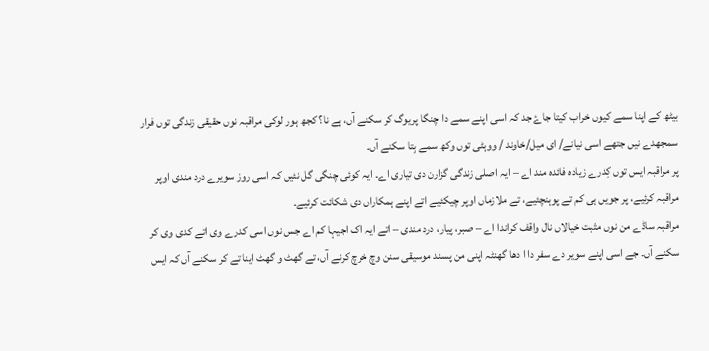بیٹھ کے اپنا سمے کیوں خراب کیتا جاۓ جد کہ اسی اپنے سمے دا چنگا پریوگ کر سکنے آں، ہے نا؟ کجھ ہور لوکی مراقبہ نوں حقیقی زندگی توں فرار سمجھدے نیں جتھے اسی نیانے/ ای میل/خاوند / ووہٹی توں وکھ سمے بِتا سکنے آں۔
پر مراقبہ ایس توں کِدرے زیادہ فائدہ مند اے – ایہ اصلی زندگی گزارن دی تیاری اے۔ ایہ کوئی چنگی گل نئیں کہ اسی روز سویرے درد مندی اوپر مراقبہ کرئیے، پر جویں ہی کم تے پوہنچئیے، تے ملازماں اوپر چیکئیے اتے اپنے ہمکاراں دی شکائت کرئیے۔
مراقبہ ساڈے من نوں مثبت خیالاں نال واقف کراندا اے – صبر، پیار، درد مندی – اتے ایہ اک اجیہا کم اے جس نوں اسی کدرے وی اتے کدی وی کر سکنے آں۔ جے اسی اپنے سویر دے سفر دا ا دھا گھنٹہ اپنی من پسند موسیقی سنن وچ خرچ کرنے آں، تے گھٹ و گھٹ اینا تے کر سکنے آں کہ ایس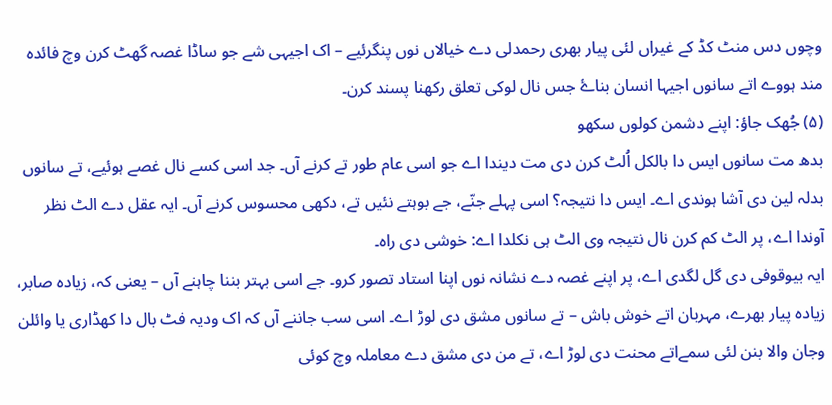وچوں دس منٹ کڈ کے غیراں لئی پیار بھری رحمدلی دے خیالاں نوں پنگرئیے – اک اجیہی شے جو ساڈا غصہ گھٹ کرن وچ فائدہ مند ہووے اتے سانوں اجیہا انسان بناۓ جس نال لوکی تعلق رکھنا پسند کرن۔
(۵) جُھک جاؤ: اپنے دشمن کولوں سکھو
بدھ مت سانوں ایس دا بالکل اُلٹ کرن دی مت دیندا اے جو اسی عام طور تے کرنے آں۔ جد اسی کسے نال غصے ہوئیے، تے سانوں بدلہ لین دی آشا ہوندی اے۔ ایس دا نتیجہ؟ اسی پہلے جنّے، جے بوہتے نئیں تے، دکھی محسوس کرنے آں۔ ایہ عقل دے الٹ نظر آوندا اے، پر الٹ کم کرن نال نتیجہ وی الٹ ہی نکلدا اے: خوشی دی راہ۔
ایہ بیوقوفی دی گل لگدی اے، پر اپنے غصہ دے نشانہ نوں اپنا استاد تصور کرو۔ جے اسی بہتر بننا چاہنے آں – یعنی کہ، زیادہ صابر، زیادہ پیار بھرے، مہربان اتے خوش باش – تے سانوں مشق دی لوڑ اے۔ اسی سب جاننے آں کہ اک ودیہ فٹ بال دا کھڈاری یا وائلن وجان والا بنن لئی سمےاتے محنت دی لوڑ اے، تے من دی مشق دے معاملہ وچ کوئی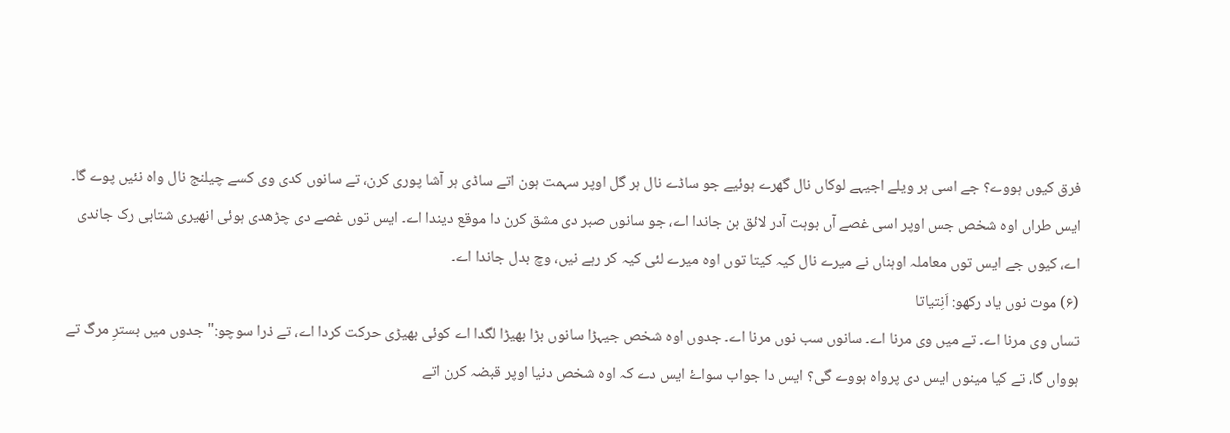فرق کیوں ہووے؟ جے اسی ہر ویلے اجیہے لوکاں نال گھرے ہوئیے جو ساڈے نال ہر گل اوپر سہمت ہون اتے ساڈی ہر آشا پوری کرن، تے سانوں کدی وی کسے چیلنج نال واہ نئیں پوے گا۔
ایس طراں اوہ شخص جس اوپر اسی غصے آں بوہت آدر لائق بن جاندا اے، جو سانوں صبر دی مشق کرن دا موقع دیندا اے۔ ایس توں غصے دی چڑھدی ہوئی انھیری شتابی رک جاندی اے، کیوں جے ایس توں معاملہ اوہناں نے میرے نال کیہ کیتا توں اوہ میرے لئی کیہ کر رہے نیں، وچ بدل جاندا اے۔
(۶) موت نوں یاد رکھو: اَنِتیاتا
تساں وی مرنا اے۔ تے میں وی مرنا اے۔ سانوں سب نوں مرنا اے۔ جدوں اوہ شخص جیہڑا سانوں بڑا بھیڑا لگدا اے کوئی بھیڑی حرکت کردا اے، تے ذرا سوچو:" جدوں میں بسترِ مرگ تے ہوواں گا، تے کیا مینوں ایس دی پرواہ ہووے گی؟ ایس دا جواب سواۓ ایس دے کہ اوہ شخص دنیا اوپر قبضہ کرن اتے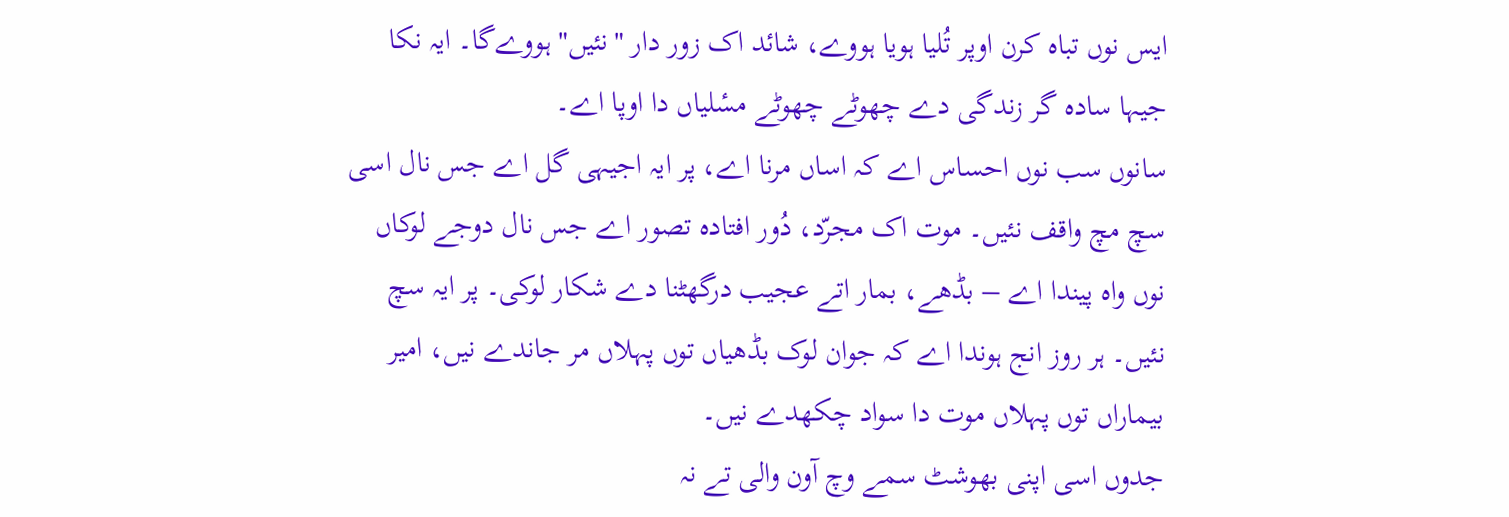ایس نوں تباہ کرن اوپر تُلیا ہویا ہووے، شائد اک زور دار "نئیں" ہووےگا۔ ایہ نکا جیہا سادہ گر زندگی دے چھوٹے چھوٹے مسٔلیاں دا اوپا اے۔
سانوں سب نوں احساس اے کہ اساں مرنا اے، پر ایہ اجیہی گل اے جس نال اسی سچ مچ واقف نئیں۔ موت اک مجرّد، دُور افتادہ تصور اے جس نال دوجے لوکاں نوں واہ پیندا اے – بڈھے، بمار اتے عجیب درگھٹنا دے شکار لوکی۔ پر ایہ سچ نئیں۔ ہر روز انج ہوندا اے کہ جوان لوک بڈھیاں توں پہلاں مر جاندے نیں، امیر بیماراں توں پہلاں موت دا سواد چکھدے نیں۔
جدوں اسی اپنی بھوشٹ سمے وچ آون والی تے نہ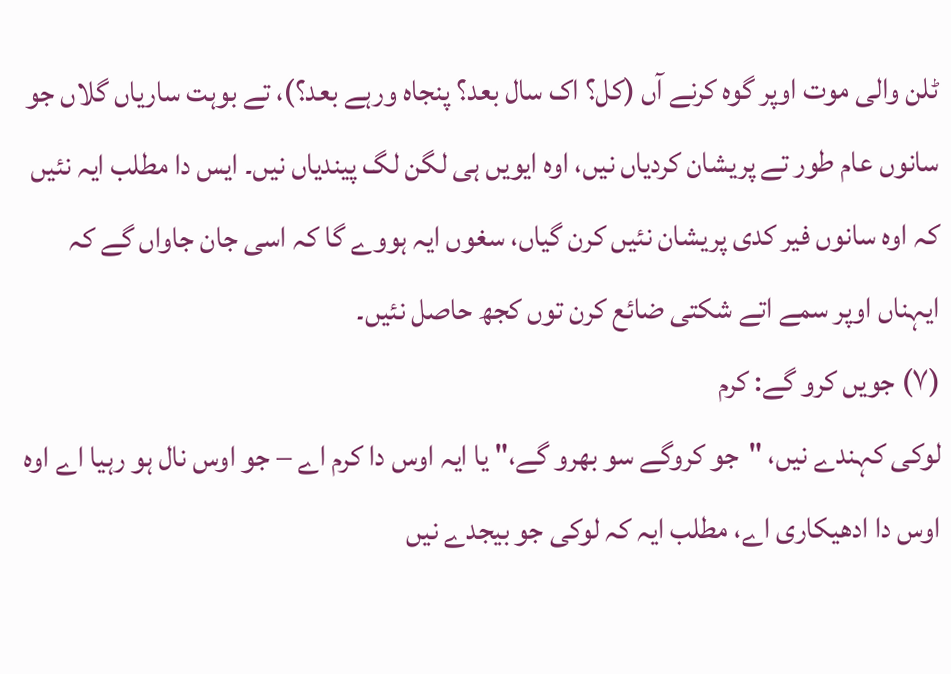ٹلن والی موت اوپر گوہ کرنے آں (کل؟ اک سال بعد؟ پنجاہ ورہے بعد؟)، تے بوہت ساریاں گلاں جو سانوں عام طور تے پریشان کردیاں نیں، اوہ ایویں ہی لگن لگ پیندیاں نیں۔ ایس دا مطلب ایہ نئیں کہ اوہ سانوں فیر کدی پریشان نئیں کرن گیاں، سغوں ایہ ہووے گا کہ اسی جان جاواں گے کہ ایہناں اوپر سمے اتے شکتی ضائع کرن توں کجھ حاصل نئیں۔
(۷) جویں کرو گے: کرم
لوکی کہندے نیں، "جو کروگے سو بھرو گے،" یا ایہ اوس دا کرم اے – جو اوس نال ہو رہیا اے اوہ اوس دا ادھیکاری اے، مطلب ایہ کہ لوکی جو بیجدے نیں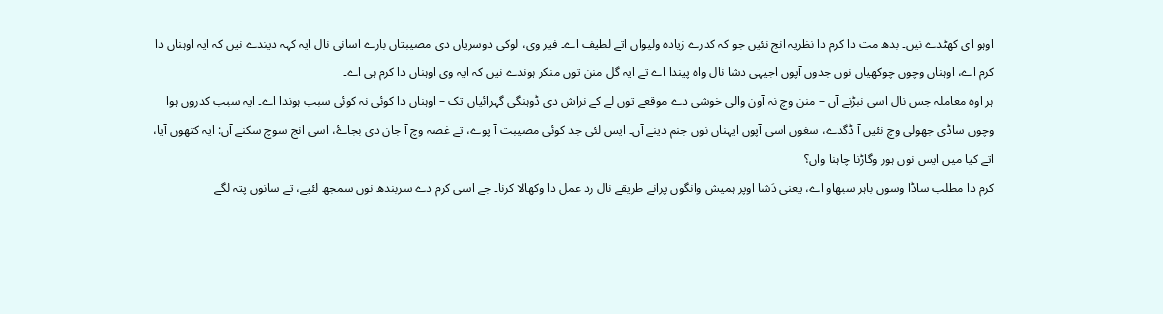اوہو ای کھٹدے نیں۔ بدھ مت دا کرم دا نظریہ انج نئیں جو کہ کدرے زیادہ ولیواں اتے لطیف اے۔ فیر وی، لوکی دوسریاں دی مصیبتاں بارے اسانی نال ایہ کہہ دیندے نیں کہ ایہ اوہناں دا کرم اے، اوہناں وچوں چوکھیاں نوں جدوں آپوں اجیہی دشا نال واہ پیندا اے تے ایہ گل منن توں منکر ہوندے نیں کہ ایہ وی اوہناں دا کرم ہی اے۔
ہر اوہ معاملہ جس نال اسی نبڑنے آں – منن وچ نہ آون والی خوشی دے موقعے توں لے کے نراش دی ڈوہنگی گہرائیاں تک – اوہناں دا کوئی نہ کوئی سبب ہوندا اے۔ ایہ سبب کدروں ہوا وچوں ساڈی جھولی وچ نئیں آ ڈگدے، سغوں اسی آپوں ایہناں نوں جنم دینے آں۔ ایس لئی جد کوئی مصیبت آ پوے، تے غصہ وچ آ جان دی بجاۓ، اسی انج سوچ سکنے آں: ایہ کتھوں آیا، اتے کیا میں ایس نوں ہور وگاڑنا چاہنا واں؟
کرم دا مطلب ساڈا وسوں باہر سبھاو اے، یعنی دَشا اوپر ہمیش وانگوں پرانے طریقے نال رد عمل دا وکھالا کرنا۔ جے اسی کرم دے سربندھ نوں سمجھ لئیے، تے سانوں پتہ لگے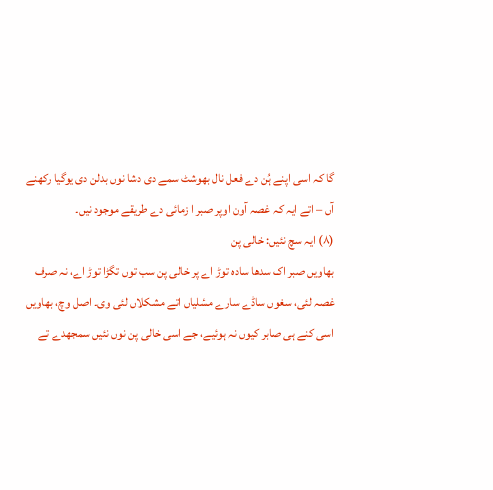گا کہ اسی اپنے ہُن دے فعل نال بھوشٹ سمے دی دشا نوں بدلن دی یوگیا رکھنے آں – اتے ایہ کہ غصہ آون اوپر صبر ا زمائی دے طریقے موجود نیں۔
(۸) ایہ سچ نئیں: خالی پن
بھاویں صبر اک سدھا سادہ توڑ اے پر خالی پن سب توں تگڑا توڑ اے، نہ صرف غصہ لئی، سغوں ساڈے سارے مسٔلیاں اتے مشکلاں لئی وی۔ اصل وچ، بھاویں اسی کنے ہی صابر کیوں نہ ہوئیے، جے اسی خالی پن نوں نئیں سمجھدے تے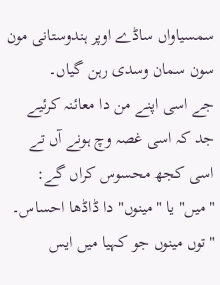سمسیاواں ساڈے اوپر ہندوستانی مون سون سمان وسدی رہن گیاں۔
جے اسی اپنے من دا معائنہ کرئیے جد کہ اسی غصہ وچ ہونے آں تے اسی کجھ محسوس کراں گے: "میں" یا "مینوں" دا ڈاڈھا احساس۔ "توں مینوں جو کہیا میں ایس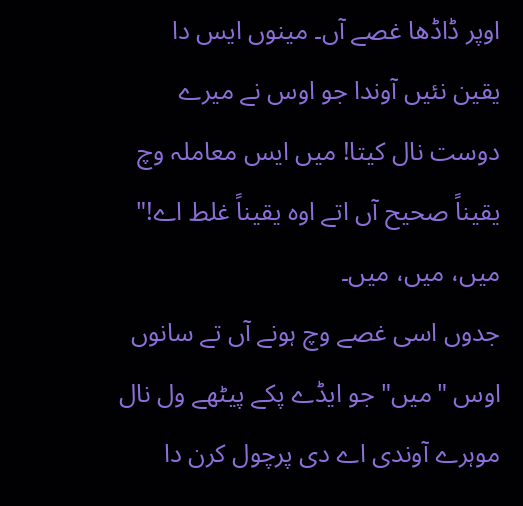اوپر ڈاڈھا غصے آں۔ مینوں ایس دا یقین نئیں آوندا جو اوس نے میرے دوست نال کیتا! میں ایس معاملہ وچ یقیناً صحیح آں اتے اوہ یقیناً غلط اے!" میں، میں، میں۔
جدوں اسی غصے وچ ہونے آں تے سانوں اوس "میں" جو ایڈے پکے پیٹھے ول نال موہرے آوندی اے دی پرچول کرن دا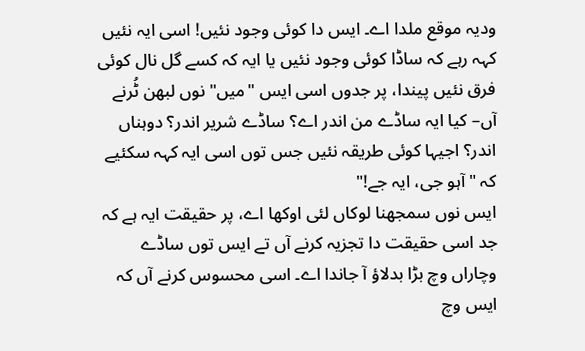ودیہ موقع ملدا اے۔ ایس دا کوئی وجود نئیں! اسی ایہ نئیں کہہ رہے کہ ساڈا کوئی وجود نئیں یا ایہ کہ کسے گل نال کوئی فرق نئیں پیندا، پر جدوں اسی ایس "میں" نوں لبھن ٹُرنے آں– کیا ایہ ساڈے من اندر اے؟ ساڈے شریر اندر؟ دوہناں اندر؟ اجیہا کوئی طریقہ نئیں جس توں اسی ایہ کہہ سکئیے کہ "آہو جی، ایہ جے!"
ایس نوں سمجھنا لوکاں لئی اوکھا اے، پر حقیقت ایہ ہے کہ جد اسی حقیقت دا تجزیہ کرنے آں تے ایس توں ساڈے وچاراں وچ بڑا بدلاؤ آ جاندا اے۔ اسی محسوس کرنے آں کہ ایس وچ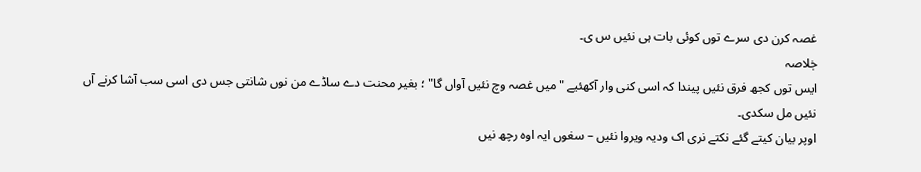غصہ کرن دی سرے توں کوئی بات ہی نئیں س ی۔
خٖلاصہ
ایس توں کجھ فرق نئیں پیندا کہ اسی کنی وار آکھئیے "میں غصہ وچ نئیں آواں گا" ؛ بغیر محنت دے ساڈے من نوں شانتی جس دی اسی سب آشا کرنے آں نئیں مل سکدی۔
اوپر بیان کیتے گئے نکتے نری اک ودیہ ویروا نئیں – سغوں ایہ اوہ رچھ نیں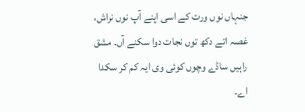جنہاں نوں ورت کے اسی اپنے آپ نوں نراش، غصہ اتے دکھ توں نجات دوا سکنے آں۔ مشق راہیں ساڈے وچوں کوئی وی ایہ کم کر سکدا اے۔